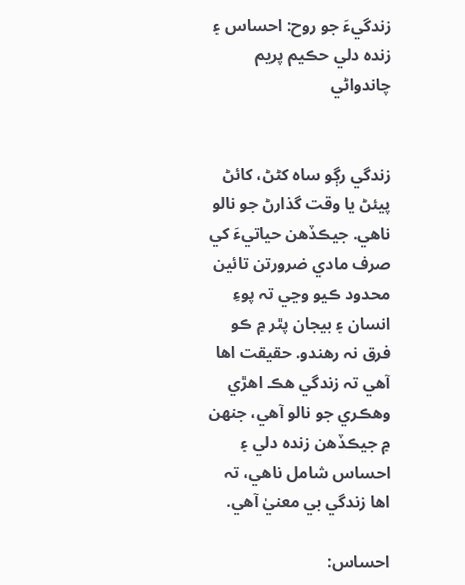زندگيءَ جو روح: احساس ۽ زنده دلي حڪيم پريم چاندواڻي


زندگي رڳو ساه کڻڻ، کائڻ پيئڻ يا وقت گذارڻ جو نالو ناهي. جيڪڏهن حياتيءَ کي صرف مادي ضرورتن تائين محدود ڪيو وڃي تہ پوءِ انسان ۽ بيجان پٿر ۾ ڪو فرق نہ رهندو. حقيقت اها آهي تہ زندگي هڪ اهڙي وهڪري جو نالو آهي، جنهن ۾ جيڪڏهن زنده دلي ۽ احساس شامل ناهي، تہ اها زندگي بي معنيٰ آهي.

احساس: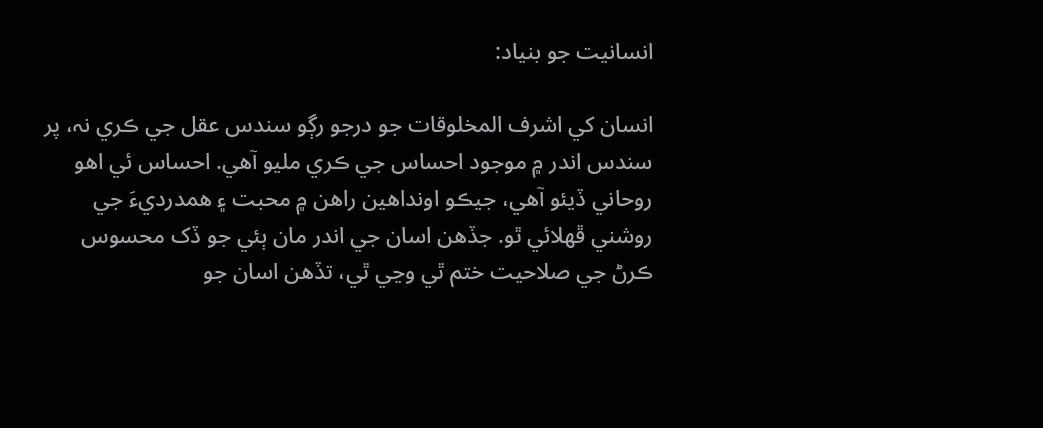انسانيت جو بنياد:

انسان کي اشرف المخلوقات جو درجو رڳو سندس عقل جي ڪري نہ، پر سندس اندر ۾ موجود احساس جي ڪري مليو آهي. احساس ئي اهو روحاني ڏيئو آهي، جيڪو اونداهين راهن ۾ محبت ۽ همدرديءَ جي روشني ڦهلائي ٿو. جڏهن اسان جي اندر مان ٻئي جو ڏک محسوس ڪرڻ جي صلاحيت ختم ٿي وڃي ٿي، تڏهن اسان جو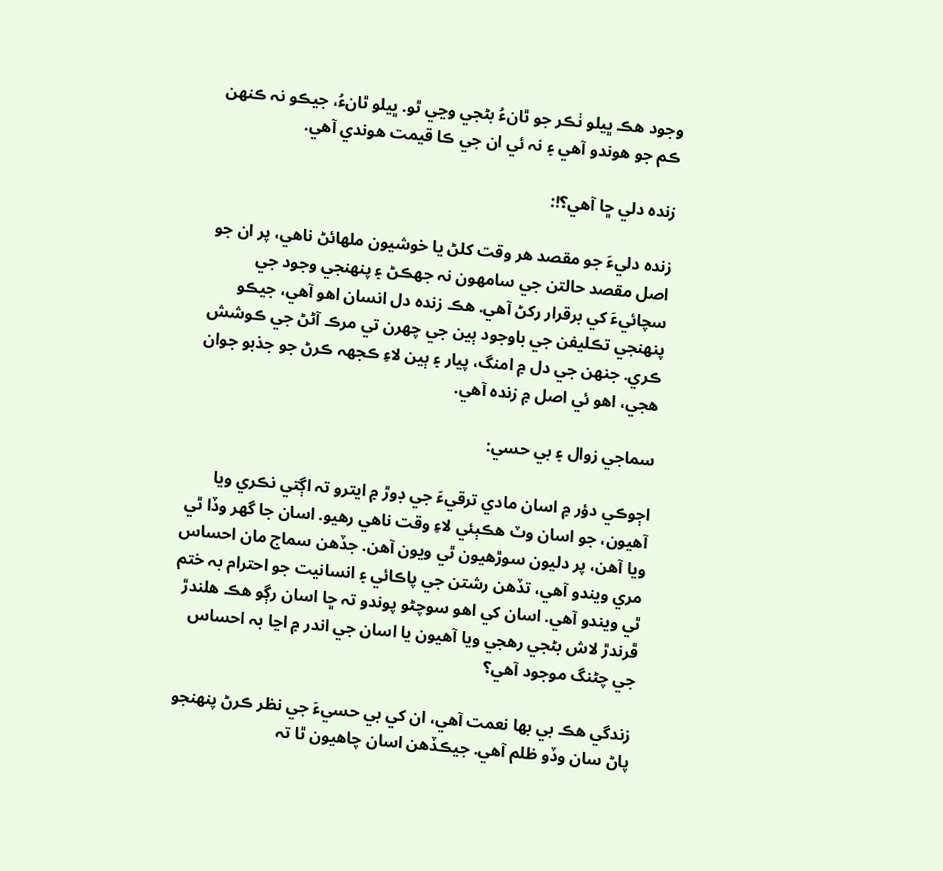وجود هڪ ڀيلو ٺڪر جو ٿانءُ بڻجي وڃي ٿو. ڀيلو ٿانءُ، جيڪو نہ ڪنهن ڪم جو هوندو آهي ۽ نہ ئي ان جي ڪا قيمت هوندي آهي.

زنده دلي ڇا آهي؟!:

زنده دليءَ جو مقصد هر وقت کلڻ يا خوشيون ملهائڻ ناهي، پر ان جو اصل مقصد حالتن جي سامهون نہ جهڪڻ ۽ پنهنجي وجود جي سچائيءَ کي برقرار رکڻ آهي. هڪ زنده دل انسان اهو آهي، جيڪو پنهنجي تڪليفن جي باوجود ٻين جي چهرن تي مرڪ آڻڻ جي ڪوشش ڪري. جنهن جي دل ۾ امنگ، پيار ۽ ٻين لاءِ ڪجهہ ڪرڻ جو جذبو جوان هجي، اهو ئي اصل ۾ زنده آهي.

سماجي زوال ۽ بي حسي:

اڄوڪي دؤر ۾ اسان مادي ترقيءَ جي ڊوڙ ۾ ايترو تہ اڳتي نڪري ويا آهيون، جو اسان وٽ هڪٻئي لاءِ وقت ناهي رهيو. اسان جا گهر وڏا ٿي ويا آهن، پر دليون سوڙهيون ٿي ويون آهن. جڏهن سماج مان احساس مري ويندو آهي، تڏهن رشتن جي پاڪائي ۽ انسانيت جو احترام بہ ختم ٿي ويندو آهي. اسان کي اهو سوچڻو پوندو تہ ڇا اسان رڳو هڪ هلندڙ ڦرندڙ لاش بڻجي رهجي ويا آهيون يا اسان جي اندر ۾ اڃا بہ احساس جي چڻنگ موجود آهي؟

زندگي هڪ بي بها نعمت آهي، ان کي بي حسيءَ جي نظر ڪرڻ پنهنجو پاڻ سان وڏو ظلم آهي. جيڪڏهن اسان چاهيون ٿا تہ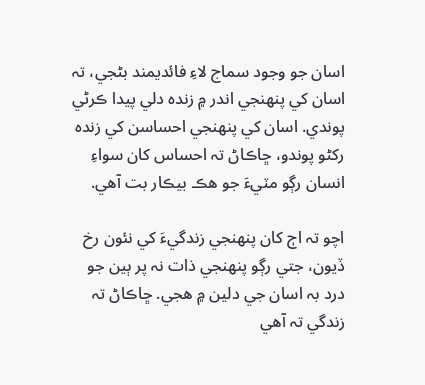اسان جو وجود سماج لاءِ فائديمند بڻجي، تہ اسان کي پنهنجي اندر ۾ زنده دلي پيدا ڪرڻي پوندي. اسان کي پنهنجي احساسن کي زنده رکڻو پوندو، ڇاڪاڻ تہ احساس کان سواءِ انسان رڳو مٽيءَ جو هڪ بيڪار بت آهي.

اچو تہ اڄ کان پنهنجي زندگيءَ کي نئون رخ ڏيون، جتي رڳو پنهنجي ذات نہ پر ٻين جو درد بہ اسان جي دلين ۾ هجي. ڇاڪاڻ تہ زندگي تہ آهي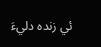ئي زنده دليءَ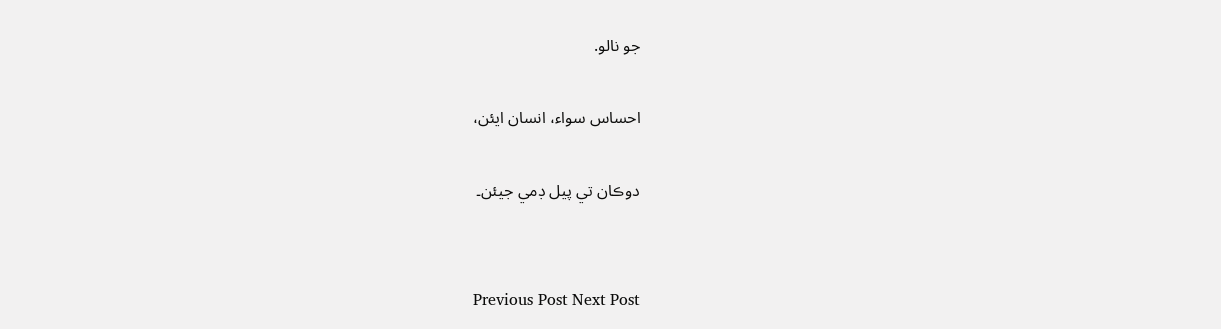جو نالو.

احساس سواء، انسان ايئن،

دوڪان تي پيل ڊمي جيئن۔


Previous Post Next Post